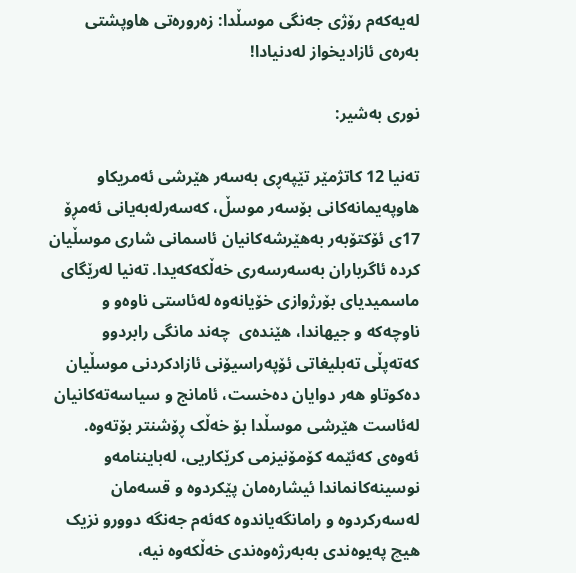له‌یه‌که‌م رۆژی جه‌نگی موسڵدا: زه‌روره‌تی هاوپشتی به‌ره‌ی ئازادیخواز له‌دنیادا!

نوری به‌شیر:

ته‌نیا 12 کاتژمێر تێپه‌ڕی به‌سه‌ر هێرشی ئه‌مریکاو هاوپه‌یمانه‌کانی بۆسه‌ر موسڵ، که‌سه‌رله‌به‌یانی ئه‌مڕۆ 17ی ئۆکتۆبه‌ر به‌هێرشه‌کانیان ‌ئاسمانی شاری موسڵیان کرده‌ ئاگرباران به‌سه‌رسه‌ری خه‌ڵکه‌که‌یدا. ته‌نیا له‌رێگای ماسمیدیای بۆرژوازی خۆیانه‌وه‌‌‌ له‌ئاستی ناوه‌و و ناوچه‌که‌ و جیهاندا، هێنده‌ی  چه‌ند مانگی رابردوو که‌ته‌پڵی ته‌بلیغاتی ئۆپه‌راسیۆنی ئازادکردنی موسڵیان ده‌کوتاو هه‌ر دوایان ده‌خست، ئامانج و سیاسه‌ته‌کانیان له‌ئاست هێرشی موسڵدا بۆ خه‌ڵک ڕۆشنتر بۆته‌وه‌. ئه‌وه‌ی که‌ئێمه‌ کۆمۆنیزمی کرێکاریی، له‌بایننامه‌و نوسینه‌کانماندا ئیشاره‌مان پێکردوه‌ و قسه‌مان له‌سه‌رکردوه‌ و رامانگه‌یاندوه‌ که‌ئه‌م جه‌نگه‌ دوورو نزیک  هیچ په‌یوه‌ندی به‌به‌رژه‌وه‌ندی خه‌ڵکه‌وه‌ نیه‌،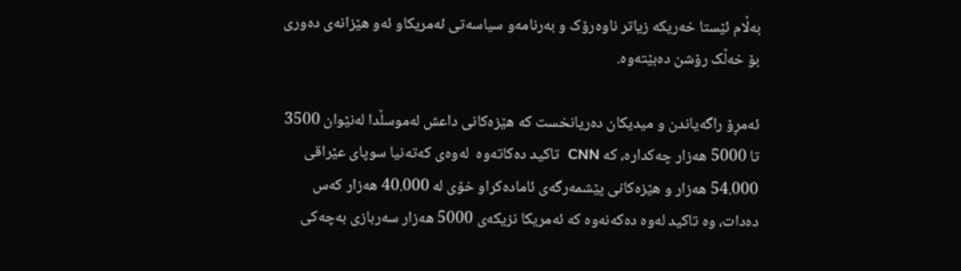به‌ڵام ئێستا خه‌ریکه‌ زیاتر ناوه‌رۆک و به‌رنامه‌و سیاسه‌تی ئه‌مریکاو ئه‌و هێزانه‌ی ده‌وری‌ بۆ خه‌ڵک رۆشن ده‌بێته‌وه‌.

ئه‌مڕۆ راگه‌یاندن و میدیکان ده‌ریانخست که‌ هێزه‌کانی داعش له‌موسڵدا له‌نێوان 3500 تا 5000 هه‌زار چه‌کداره‌‌، که‌ CNN  تاکید ده‌کاته‌وه‌  له‌وه‌ی که‌ته‌نیا سوپای عێراقی 54.000 هه‌زار و هێزه‌کانی پێشمه‌رگه‌ی ئاماده‌کراو خۆی له‌ 40.000 هه‌زار که‌س ده‌دات، وه‌ تاکید له‌وه‌ ده‌که‌نه‌وه‌ که‌ ئه‌مریکا نزیکه‌ی 5000 هه‌زار سه‌ربازی به‌چه‌کی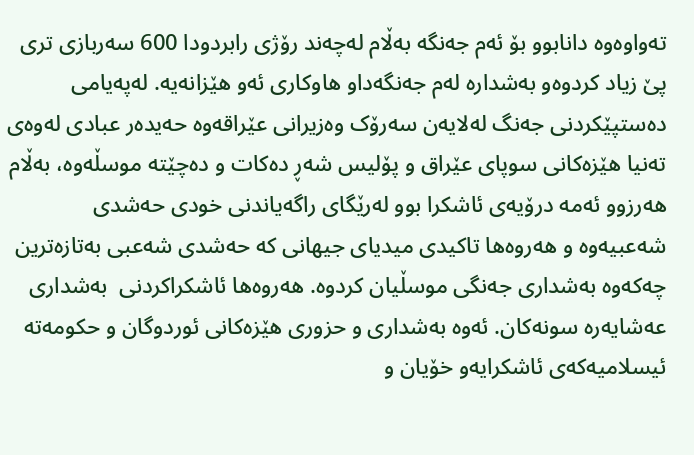ته‌واوه‌وه‌ دانابوو بۆ ئه‌م جه‌نگه‌ به‌ڵام له‌چه‌ند رۆژی رابردودا 600 سه‌ربازی تری پێ زیاد کردوه‌و به‌شداره‌ له‌م جه‌نگه‌داو هاوکاری ئه‌و هێزانه‌یه‌. له‌په‌یامی ده‌ستپێکردنی جه‌نگ له‌لایه‌ن سه‌رۆک وه‌زیرانی عێراقه‌وه‌ حه‌یده‌ر عبادی له‌وه‌ی ته‌نیا هێزه‌کانی سوپای عێراق و پۆلیس شه‌ڕ ده‌کات و ده‌چێته‌ موسڵه‌وه‌، به‌ڵام هه‌رزوو ئه‌مه درۆیه‌ی ئاشکرا بوو له‌رێگای راگه‌یاندنی خودی حه‌شدی شه‌عبیه‌وه‌ و هه‌روه‌ها تاکیدی میدیای جیهانی که حه‌شدی شه‌عبی ‌به‌تازه‌ترین چه‌که‌وه‌ به‌شداری جه‌نگی موسڵیان کردوه‌‌. هه‌روه‌ها ئاشکراکردنی  به‌شداری عه‌شایه‌ره‌ سونه‌کان. ئه‌وه‌ به‌شداری و حزوری هێزه‌کانی ئوردوگان و حکومه‌ته‌ ئیسلامیه‌که‌ی ئاشکرایه‌و خۆیان و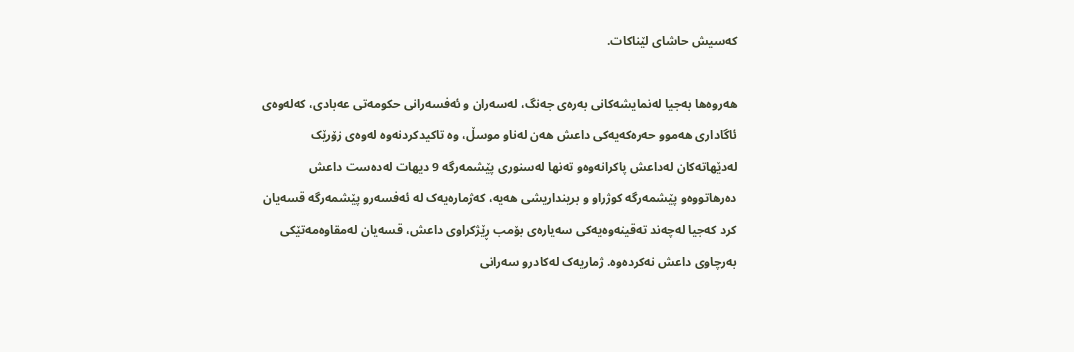که‌سیش حاشای لێناکات.

هه‌روه‌ها به‌جیا له‌نمایشه‌کانی به‌ره‌ی جه‌نگ، له‌سه‌ران و ئه‌فسه‌رانی حکومه‌تی عه‌بادی، که‌له‌وه‌ی ئاگاداری هه‌موو حه‌ره‌که‌یه‌کی داعش هه‌ن له‌ناو موسڵ، وه‌ تاکیدکردنه‌وه‌ له‌وه‌ی زۆرێک له‌دێهاته‌کان له‌داعش پاکرانه‌وه‌و ته‌نها له‌سنوری پێشمه‌رگه‌ 9 دیهات له‌ده‌ست داعش ده‌رهاتووه‌و پێشمه‌رگه‌ کوژراو و برینداریشی هه‌یه، که‌ژماره‌یه‌ک له‌ ئه‌فسه‌رو پێشمه‌رگه‌ قسه‌یان کرد که‌جیا له‌چه‌ند ته‌قینه‌وه‌یه‌کی سه‌یاره‌ی بۆمب ڕێژکراوی داعش، قسه‌یان له‌مقاوه‌مه‌تێکی به‌رچاوی داعش نه‌کرده‌وه. ژماریه‌ک له‌کادرو سه‌رانی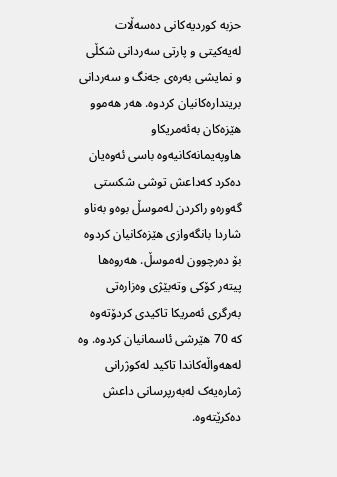حزبه‌ کوردیه‌کانی ده‌سه‌ڵات له‌یه‌کیتی و پارتی سه‌ردانی‌ شکڵی و نمایشی به‌ره‌ی جه‌نگ و سه‌ردانی برینداره‌کانیان کردوه‌. هه‌ر هه‌موو هێزه‌کان به‌ئه‌مریکاو هاوپه‌یمانه‌کانیه‌وه‌ باسی ئه‌وه‌یان ده‌کرد که‌‌داعش توشی شکستی گه‌وره‌و راکردن له‌موسڵ بوه‌و به‌ناو شاردا بانگه‌وازی هێزه‌کانیان کردوه‌ بۆ ده‌رچوون له‌موسڵ. هه‌روه‌ها پیته‌ر کۆکی وته‌بێژی وه‌زاره‌تی به‌رگری ئه‌مریکا تاکیدی کردۆته‌وه‌ که‌ 70 هێرشی ئاسمانیان کردوه‌. وه‌ له‌هه‌واڵه‌کاندا تاکید له‌کوژرانی ژماره‌یه‌ک له‌به‌رپرسانی داعش ده‌کرێته‌وه‌.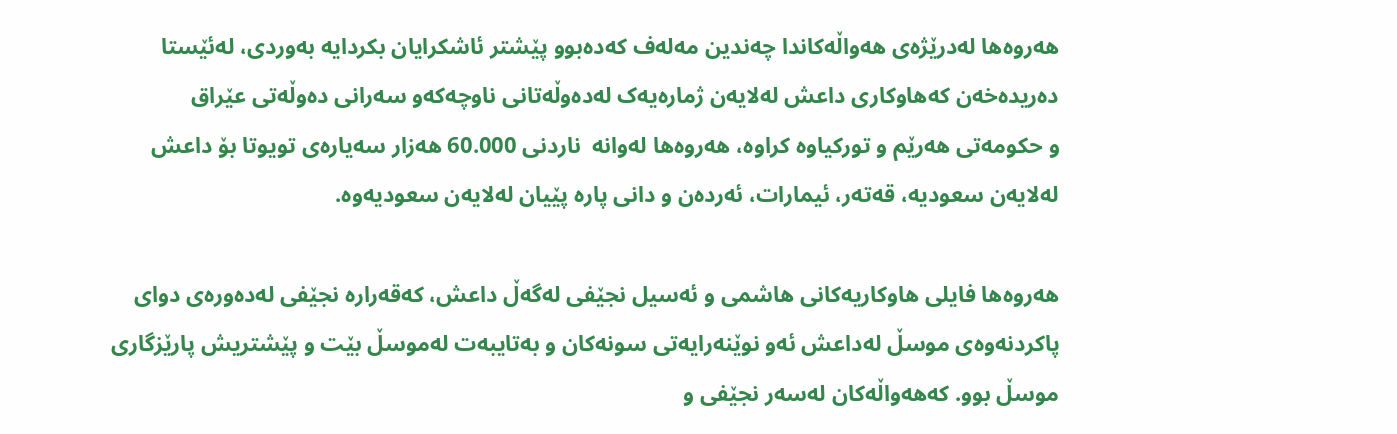هه‌روه‌ها له‌درێژه‌ی هه‌واڵه‌کاندا چه‌ندین مه‌له‌ف که‌ده‌بوو پێشتر ئاشکرایان بکردایه‌ به‌وردی، له‌ئێستا ده‌ریده‌خه‌ن که‌‌هاوکاری داعش له‌لایه‌ن ژماره‌یه‌ک له‌ده‌وڵه‌تانی ناوچه‌که‌و سه‌رانی ده‌وڵه‌تی عێراق و ‌حکومه‌تی هه‌رێم و تورکیاوه‌ کراوه‌، هه‌روه‌ها له‌وانه‌  ناردنی 60.000 هه‌زار سه‌یاره‌ی تویوتا بۆ داعش له‌لایه‌ن سعودیه‌، قه‌ته‌ر، ئیمارات، ئه‌رده‌ن و دانی پاره‌ پێیان له‌لایه‌ن سعودیه‌وه‌.

هه‌روه‌ها فایلی هاوکاریه‌کانی هاشمی و ئه‌سیل نجێفی له‌گه‌ڵ داعش، که‌قه‌راره‌ نجێفی له‌ده‌وره‌ی دوای پاکردنه‌وه‌ی ‌موسڵ له‌داعش ئه‌و نوێنه‌رایه‌تی سونه‌کان و به‌تایبه‌ت له‌موسڵ بێت و پێشتریش پارێزگاری موسڵ بوو. که‌هه‌واڵه‌کان له‌سه‌ر نجێفی و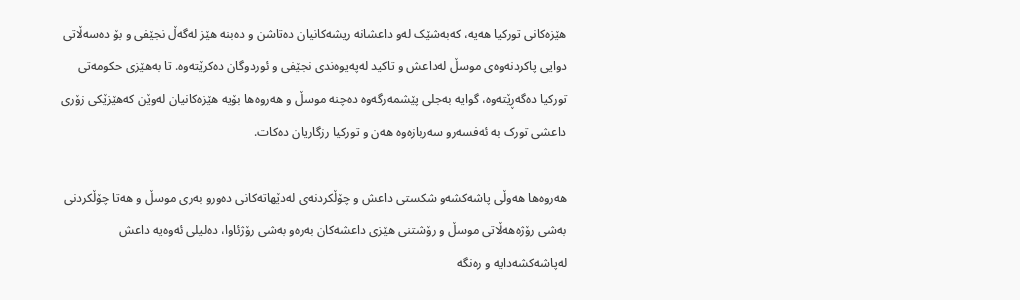هێزه‌کانی تورکیا هه‌یه‌، که‌به‌شێک له‌و داعشانه‌ ریشه‌کانیان ده‌تاشن و ده‌بنه‌ هێز له‌گه‌ڵ نجێفی و بۆ ده‌سه‌ڵاتی دوایی پاکردنه‌وه‌ی موسڵ له‌داعش و تاکید له‌په‌یوه‌ندی نجێفی و ئوردوگان ده‌کرێته‌وه‌. تا به‌هێزی حکومه‌تی تورکیا ده‌گه‌ڕێته‌وه‌، گوایه‌ به‌جلی پێشمه‌رگه‌وه‌ ده‌چنه‌ موسڵ و هه‌روه‌ها بۆیه‌ هێزه‌کانیان له‌وێن که‌هێزێکی زۆری داعشی تورک به‌ ئه‌فسه‌رو سه‌ربازه‌وه هه‌ن و تورکیا رزگاریان ده‌کات.

هه‌روه‌ها هه‌وڵی پاشه‌کشه‌و شکستی داعش و چۆڵکردنه‌ی له‌دێهاته‌کانی ده‌ورو به‌ری موسڵ و هه‌تا چۆڵکردنی به‌شی رۆژه‌هه‌ڵاتی موسڵ و رۆشتنی هێزی داعشه‌کان به‌ره‌و به‌شی رۆژئاوا، ده‌لیلی ئه‌وه‌یه‌ داعش له‌پاشه‌کشه‌دایه‌ و ره‌نگه‌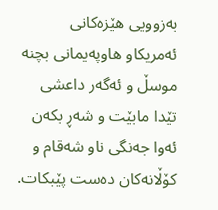به‌زوویی هێزه‌کانی ئه‌مریکاو هاوپه‌یمانی بچنه‌ موسڵ و ئه‌گه‌ر داعشی  تێدا مابێت و شه‌ڕ بکه‌ن ئه‌وا جه‌نگی ناو شه‌قام و کۆڵانه‌کان ده‌ست پێبکات.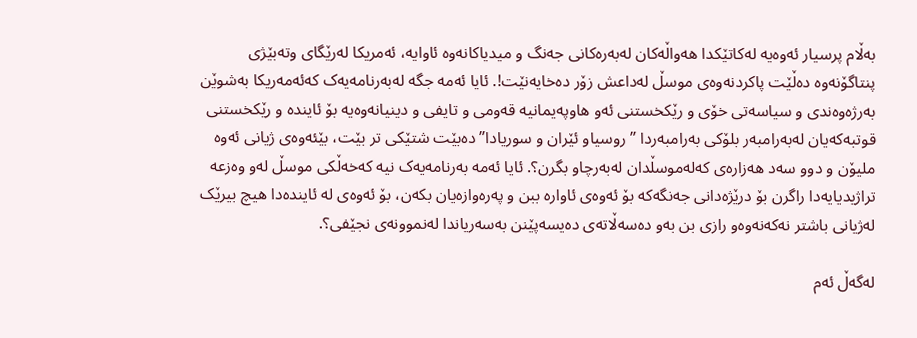به‌ڵام پرسیار ئه‌وه‌یه‌ له‌کاتێکدا هه‌واڵه‌کان له‌به‌ره‌کانی جه‌نگ و میدیاکانه‌وه‌ ئاوایه‌، ئه‌مریكا له‌رێگای وته‌بێژی پنتاگۆنه‌وه‌ ده‌ڵێت پاکردنه‌وه‌ی موسڵ له‌داعش زۆر ده‌خایه‌نێت!. ئایا ئه‌مه‌ جگه‌ له‌به‌رنامه‌یه‌ک که‌ئه‌مه‌ریکا به‌شوێن به‌رژه‌وه‌ندی و سیاسه‌تی خۆی و رێکخستنی ئه‌و هاوپه‌یمانیه‌ قه‌ومی و تایفی و دینیانه‌وه‌یه‌ بۆ ئاینده‌ و رێکخستنی قوتبه‌که‌یان له‌به‌رامبه‌ر بلۆکی به‌رامبه‌ردا ” روسیاو ئێران و سوریادا” ده‌بێت شتێکی تر بێت، بێئه‌وه‌ی ژیانی ئه‌وه ملیۆن و دوو سه‌د هه‌زاره‌ی که‌له‌موسڵدان له‌به‌رچاو بگرن؟. ئایا ئه‌مه‌ به‌رنامه‌یه‌ک نیه‌ که‌خه‌ڵکی موسڵ‌ له‌و وه‌زعه‌ تراژیدیایه‌دا راگرن بۆ درێژه‌دانی جه‌نگه‌که‌ بۆ ئه‌وه‌ی ئاواره‌ ببن و په‌ره‌وازه‌یان بکه‌ن، بۆ ئه‌وه‌ی له‌ ئاینده‌دا هیچ بیرێک له‌ژیانی باشتر نه‌که‌نه‌وه‌و رازی بن به‌و ده‌سه‌ڵاته‌ی ده‌یسه‌پێنن به‌سه‌ریاندا له‌نموونه‌ی نجێفی؟.

له‌گه‌ڵ ئه‌م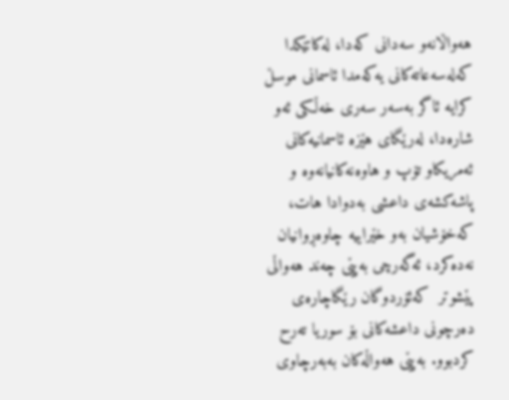هه‌واڵانه‌و سه‌دانی که‌دا، له‌کاتێکدا که‌له‌سه‌عاته‌کانی یه‌که‌مدا ئاسمانی موسڵ کرایه‌ ئاگر به‌سه‌ر سه‌ری خه‌ڵکی ئه‌و شاره‌دا، له‌رێگای هێزه‌ ئاسمانیه‌کانی ئه‌مریکاو تۆپ و هاوه‌نه‌کانیانه‌وه‌ و پاشه‌کشه‌ی داعشی به‌دوادا هات، که‌خۆشیان به‌و خێراییه‌ چاوه‌ڕوانیان نه‌ده‌کرد، ئه‌گه‌رچی به‌پێی چه‌ند هه‌واڵی پێشوتر  که‌ئۆردوگان رێگاچاره‌ی ده‌رچونی داعشه‌کانی بۆ سوریا ته‌رح کردبوو. به‌پێی هه‌واڵه‌کان به‌به‌رچاوی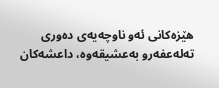هێزه‌کانی ئه‌و ناوچه‌یه‌ی ده‌وری ته‌له‌عفه‌رو به‌عشیقه‌وه‌، ‌داعشه‌کان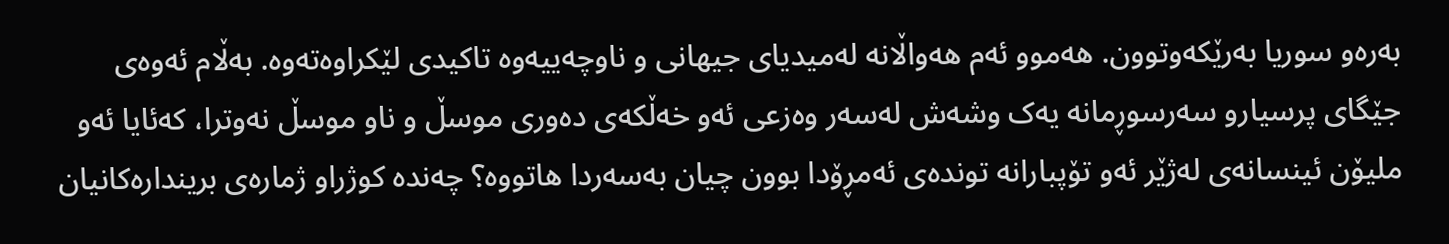به‌ره‌و سوریا به‌رێکه‌وتوون. هه‌موو ئه‌م هه‌واڵانه‌ له‌میدیای جیهانی و ناوچه‌ییه‌وه‌ تاکیدی لێکراوه‌ته‌وه‌. به‌ڵام ئه‌وه‌ی جێگای پرسیارو سه‌رسوڕمانه‌ یه‌ک وشه‌ش له‌سه‌ر وه‌زعی ئه‌و خه‌ڵکه‌ی ده‌وری موسڵ و ناو موسڵ نه‌وترا، که‌ئایا ئه‌و ملیۆن ئینسانه‌ی له‌ژێر ئه‌و تۆپبارانه‌ تونده‌ی ئه‌مڕۆدا بوون چیان به‌سه‌ردا هاتووه‌؟ چه‌نده‌ کوژراو ژماره‌ی برینداره‌کانیان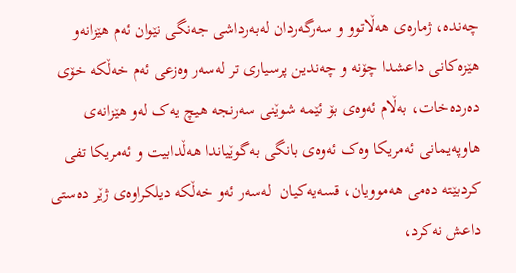چه‌نده‌، ژماره‌ی هه‌ڵاتوو و سه‌رگه‌ردان له‌به‌رداشی جه‌نگی نێوان ئه‌م هێزانه‌و هێزه‌کانی داعشدا چۆنه‌ و چه‌ندین پرسیاری تر له‌سه‌ر وه‌زعی ئه‌م خه‌ڵکه خۆی ده‌رده‌خات، به‌ڵام ئه‌وه‌ی بۆ ئێمه‌ شوێنی سه‌رنجه‌‌ هیچ یه‌ک له‌و هێزانه‌ی هاوپه‌‌یمانی ئه‌مریکا وه‌ک ئه‌وه‌ی بانگی به‌گوێیاندا هه‌ڵدابیت و ئه‌مریکا تفی کردبێته‌ ده‌می هه‌موویان، قسه‌یه‌کیان  له‌سه‌ر ئه‌و خه‌ڵکه‌ دیلکراوه‌ی ژێر ده‌ستی داعش نه‌کرد،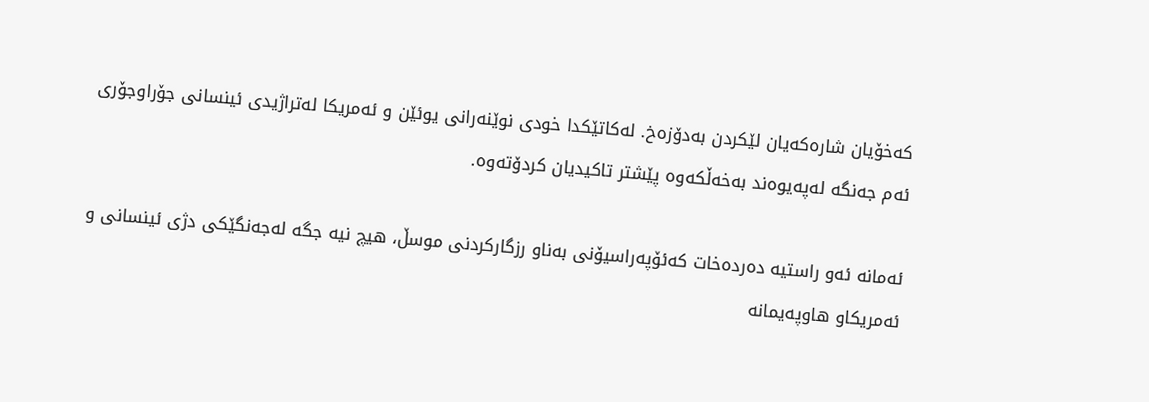که‌خۆیان شاره‌که‌یان لێکردن به‌دۆزه‌خ. له‌کاتێکدا خودی نوێنه‌رانی یوئێن و ئه‌مریکا له‌تراژیدی ئینسانی جۆراوجۆری ئه‌م جه‌نگه‌ له‌په‌یوه‌ند به‌خه‌ڵکه‌وه‌ پێشتر تاکیدیان کردۆته‌وه‌.

ئه‌مانه‌ ئه‌و راستیه‌ ده‌رده‌خات که‌ئۆپه‌راسیۆنی به‌ناو رزگارکردنی موسڵ، هیچ نیه‌ جگه‌ له‌جه‌نگێکی دژی ئینسانی و ئه‌مریکاو هاوپه‌یمانه‌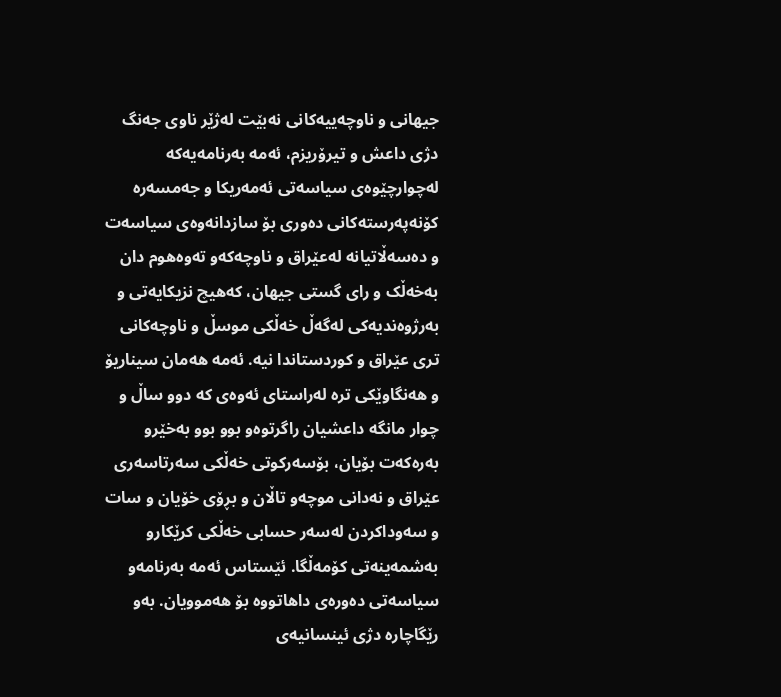جیهانی و ناوچه‌ییه‌کانی نه‌بێت له‌ژێر ناوی جه‌نگ دژی داعش و تیرۆریزم، ئه‌مه‌ به‌رنامه‌یه‌که‌ له‌چوارچێوه‌ی سیاسه‌تی ئه‌مه‌ریکا و جه‌مسه‌ره‌ کۆنه‌په‌رسته‌کانی ده‌وری بۆ سازدانه‌وه‌ی سیاسه‌ت و ده‌سه‌ڵاتیانه‌ له‌عێراق و ناوچه‌که‌و ته‌وه‌هوم دان به‌خه‌ڵک و رای گستی جیهان، که‌هیچ نزیکایه‌تی و به‌رژوه‌ندیه‌کی له‌گه‌ڵ خه‌ڵکی موسڵ و ناوچه‌کانی تری عێراق و کوردستاندا‌ نیه‌. ئه‌مه‌ هه‌مان سیناریۆ و هه‌نگاوێکی تره‌ له‌راستای ئه‌وه‌ی که‌ دوو ساڵ و چوار مانگه‌ داعشیان راگرتوه‌و بوو بوو به‌خێرو به‌ره‌که‌ت بۆیان، بۆسه‌رکوتی خه‌ڵکی سه‌رتاسه‌ری عێراق و نه‌دانی موچه‌و تاڵان و بڕۆی خۆیان و سات و سه‌و‌داکردن له‌سه‌ر حسابی خه‌ڵکی کرێکارو به‌شمه‌ینه‌تی کۆمه‌ڵگا. ئێستاس ئه‌مه‌ به‌رنامه‌و سیاسه‌تی ده‌وره‌ی داهاتووه‌ بۆ هه‌موویان. به‌و رێگاچاره‌ دژی ئینسانیه‌ی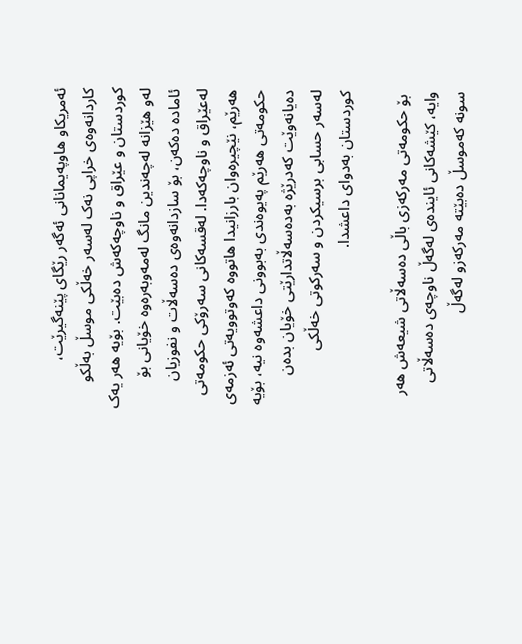ئه‌مریکاو هاوپه‌یمانانی ئه‌گه‌ر رێگای پێنه‌گیرێت، کاردانه‌وه‌ی خراپی نه‌ک له‌سه‌ر خه‌ڵکی موسڵ به‌ڵکو کوردستان و عێراق و ناوچه‌که‌ش ده‌بێت. بۆیه‌ هه‌ر یه‌ک له‌و هێزانه‌ له‌چه‌ندین مانگ له‌مه‌وبه‌ره‌وه‌ خۆیانی بۆ ئاماده‌ ده‌که‌ن، بۆ سازدانه‌وه‌ی ده‌سه‌ڵات و نفوزیان له‌عێراق و ناوچه‌که‌دا. له‌قسه‌کانی سه‌رۆکی حکومه‌تی هه‌رێم، نێچیره‌وان بارزانیدا هاتووه‌ که‌وتوویه‌تی ‌ئه‌زمه‌ی حکومه‌تی هه‌رێم په‌یوه‌ندی به‌بوونی داعشه‌وه‌ نیه‌، بۆیه‌ ده‌یانه‌وێت که‌درێژه‌ به‌ده‌سه‌ڵاتدارێتی خۆیان بده‌ن له‌سه‌ر حسابی برسیکردن و سه‌رکوتی خه‌ڵکی  کوردستان به‌دوای داعشدا.

 بۆ حکومه‌تی مه‌رکه‌زی باڵی ده‌سه‌ڵاتی شیعه‌ش هه‌ر وایه‌، کێشه‌کانی ئاینده‌ی له‌گه‌ڵ ناوچه‌ی ده‌سه‌ڵاتی سونه‌ که‌موسڵ ده‌بێته‌ مه‌رکه‌زو له‌گه‌ڵ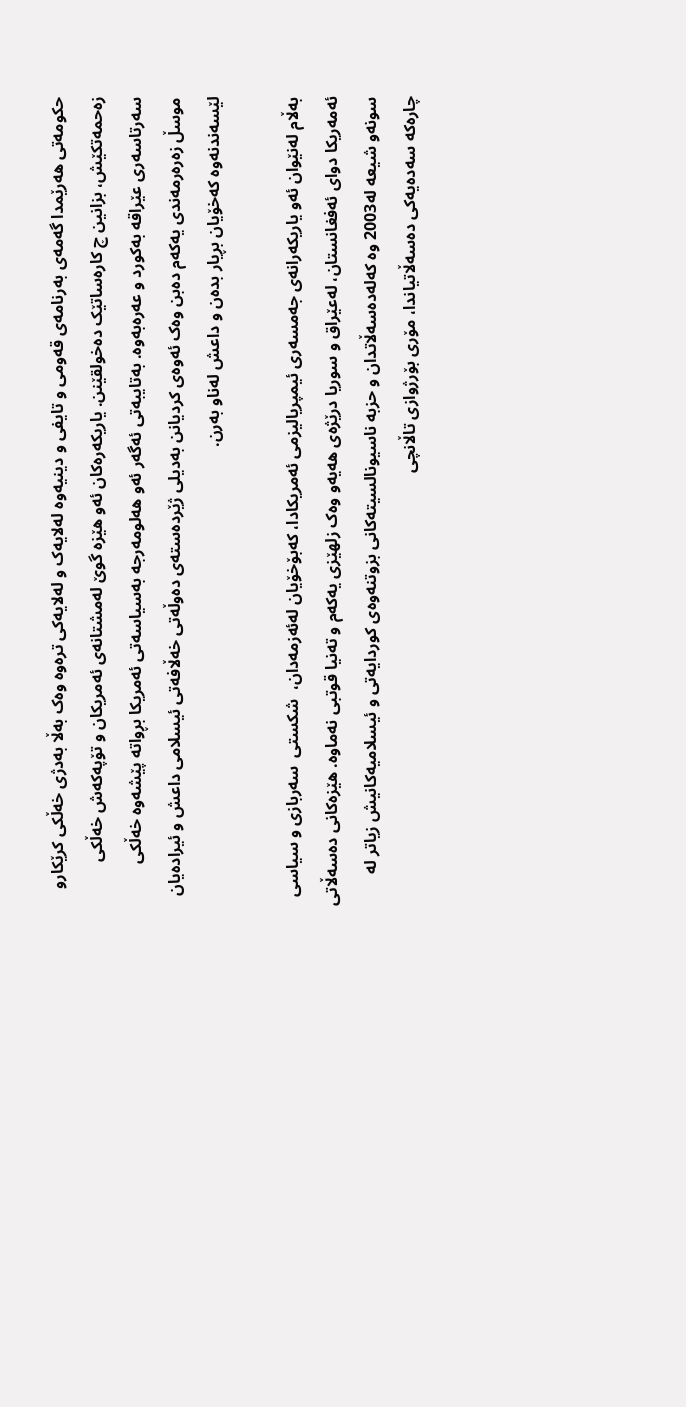حکومه‌تی هه‌رێمدا گه‌مه‌ی به‌رنامه‌ی قه‌ومی و تایفی و دینیه‌وه له‌لایه‌ک و له‌لایه‌کی تره‌وه‌ وه‌ک به‌ڵا به‌دژی خه‌ڵکی کرێکارو زه‌حمه‌تکێش‌، بزانین چ کاره‌ساتێک ده‌خولقێنن. یاریکه‌ره‌کان ئه‌و هێزه‌ گوێ له‌مشتانه‌ی ئه‌مریکان و تۆپه‌که‌ش خه‌ڵکی سه‌رتاسه‌ری عێراقه‌ به‌کورد و عه‌ره‌به‌وه‌. به‌تایبه‌تی ئه‌گه‌ر ئه‌و هه‌لومه‌رجه‌ به‌سیاسه‌تی ئه‌مریکا بڕواته‌ پێشه‌وه‌ خه‌ڵکی موسڵ زه‌ره‌رمه‌ندی یه‌که‌م ده‌بن وه‌ک ئه‌وه‌ی کردیانن به‌دیلی ژێرده‌سته‌ی ده‌وڵه‌تی خه‌ڵافه‌تی ئیسلامی داعش و ئیراده‌یان لێسه‌ندنه‌وه‌ که‌خۆیان بڕیار بده‌ن و داعش له‌ناو به‌رن.

به‌ڵام له‌نێوان ئه‌و یاریکه‌رانه‌ی جه‌مسه‌ری ئیمپریالیزمی ئه‌مریکادا، که‌بۆخۆیان له‌ئه‌زمه‌دان،  شکستی  سه‌ربازی و سیاسی ئه‌مه‌ریکا دوای ئه‌فغانستان، له‌عێراق و سوریا درێژه‌ی هه‌یه‌و وه‌ک زلهێزی یه‌که‌م و ته‌نیا قوتبی نه‌ماوه‌. هێزه‌کانی ده‌سه‌ڵاتی سونه‌و شیعه‌ له2003 وه‌ که‌له‌ده‌سه‌ڵاتدان و حزبه ناسیونالسیته‌کانی بزوتنه‌وه‌ی کوردایه‌تی و ئیسلامیه‌کانیش ‌زیاتر له‌ چاره‌که‌ سه‌ده‌یه‌کی ‌ده‌سه‌ڵاتیاندا، مۆری بۆرژوازی تاڵانچی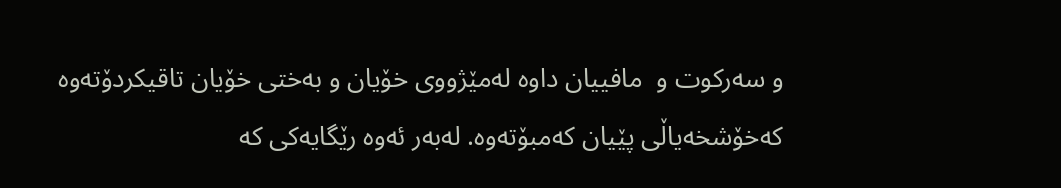و سه‌رکوت و  مافییان داوه‌ له‌مێژووی خۆ‌یان و به‌ختی خۆیان تاقیکردۆته‌وه‌ که‌خۆشخه‌یاڵی پێیان که‌مبۆته‌وه‌. له‌به‌ر ئه‌وه‌‌ رێگایه‌کی که‌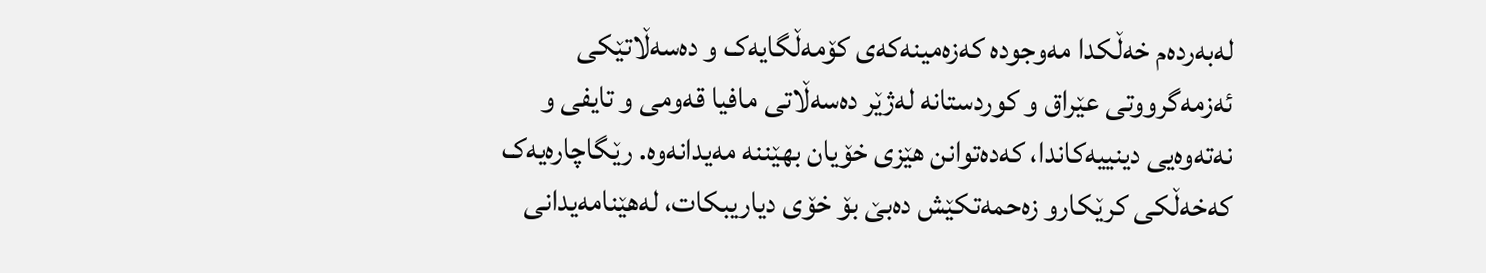له‌به‌رده‌م خه‌ڵکدا مه‌وجوده‌ که‌زه‌مینه‌که‌ی کۆمه‌ڵگایه‌ک و ده‌سه‌ڵاتێکی ئه‌زمه‌گرووتی عێراق و کوردستانه‌ له‌ژێر ده‌سه‌ڵاتی مافیا قه‌ومی و تایفی و نه‌ته‌وه‌یی دینییه‌کاندا، که‌ده‌توانن هێزی خۆیان بهێننه‌ مه‌یدانه‌وه‌. رێگاچاره‌یه‌ک که‌خه‌ڵکی کرێکارو زه‌حمه‌تکێش ده‌بێ بۆ خۆی دیاریبکات، له‌هێنامه‌یدانی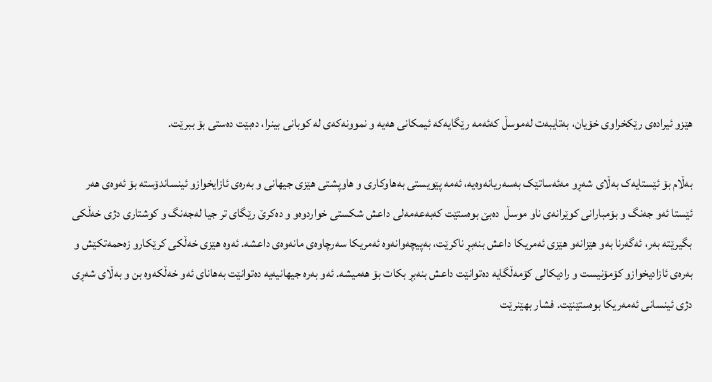هێزو ئیراده‌ی رێکخراوی خۆیان‌، به‌تایبه‌ت له‌موسڵ که‌ئه‌مه‌ رێگایه‌که‌ ئیمکانی هه‌یه‌ و نموونه‌که‌‌ی له‌ کوبانی بینرا، ده‌بێت ده‌ستی بۆ ببرێت.

به‌ڵام بۆ ئێستایه‌ک به‌ڵای شه‌ڕو مه‌ئه‌ساتێک به‌سه‌ریانه‌وه‌یه‌، ئه‌مه‌ پێویستی به‌هاوکاری و هاوپشتی هێزی جیهانی و به‌ره‌ی ئازایخوازو ئینساندۆسته‌ بۆ ئه‌وه‌ی هه‌ر ئێستا ئه‌و جه‌نگ و بۆمبارانی کوێرانه‌ی ‌ناو موسڵ  ده‌بێ بوه‌ستێت که‌به‌عه‌مه‌لی داعش شکستی خواردوه‌و و ده‌کرێ رێگای تر جیا له‌جه‌نگ و کوشتاری دژی خه‌ڵكی بگیرێته‌ به‌ر، ئه‌گه‌رنا به‌و هێزانه‌و هێزی ئه‌مریکا داعش بنه‌بڕ ناکرێت، به‌پیچه‌وانه‌وه‌ ئه‌مریکا سه‌رچاوه‌ی مانه‌وه‌ی داعشه‌. ئه‌وه‌ هێزی خه‌ڵکی کرێکارو زه‌حمه‌تکێش و به‌ره‌ی ئازادیخوازو کۆمۆنیست و رادیکالی کۆمه‌ڵگایه‌ ده‌توانێت داعش بنه‌بڕ بکات بۆ هه‌میشه‌. ئه‌و به‌ره‌ جیهانیه‌یه‌ ده‌توانێت به‌هانای ئه‌و خه‌ڵکه‌وه‌ بن و به‌ڵای شه‌ڕی دژی ئینسانی ئه‌مه‌ریکا بوه‌ستێنێت. فشار بهێنرێت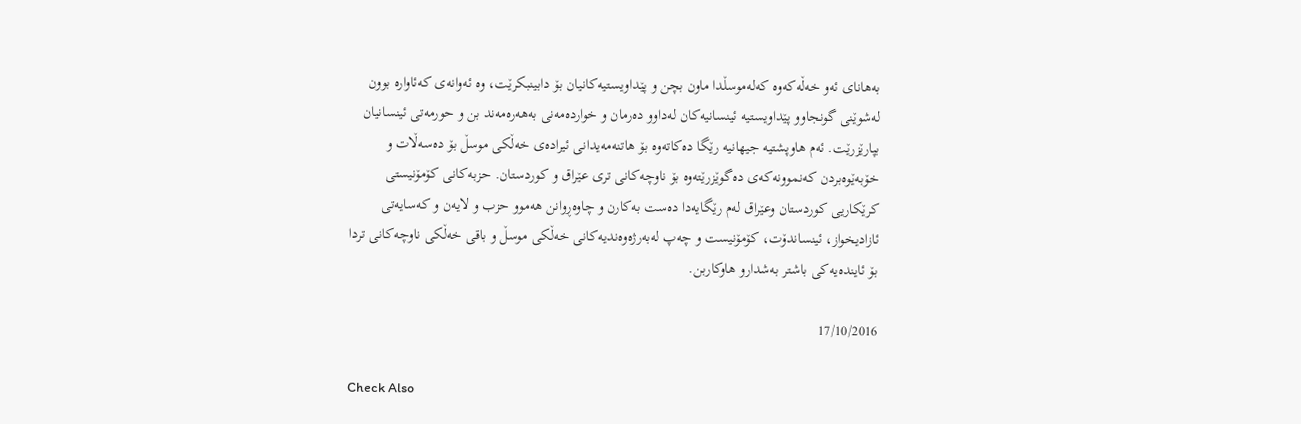به‌هانای ئه‌و خه‌ڵه‌که‌وه که‌له‌موسڵدا ماون‌ بچن و پێداویستیه‌کانیان بۆ دابینبکرێت، وه‌ ئه‌وانه‌ی که‌ئاواره‌ بوون له‌شوێنی گونجاوو پێداویستیه‌ ئینسانیه‌کان له‌داوو ده‌رمان و خوارده‌مه‌نی به‌هه‌ره‌مه‌ند بن و حورمه‌تی ئینسانیان بپارێزرێت. ئه‌م هاوپشتیه‌ جیهانیه‌ رێگا ده‌کاته‌وه‌ بۆ هاتنه‌مه‌یدانی ئیراده‌ی خه‌ڵکی موسڵ بۆ ده‌سه‌ڵات و خۆبه‌ێوه‌بردن که‌نموونه‌که‌ی ده‌گوێزرێته‌وه‌ بۆ ناوچه‌کانی تری عێراق و کوردستان. حزبه‌کانی کۆمۆنیستی کرێکاریی کوردستان وعێراق له‌م رێگایه‌دا ده‌ست به‌کارن و چاوه‌ڕوانن‌ هه‌موو حزب و لایه‌ن و که‌سایه‌تی ئازادیخواز، ئینساندۆت، کۆمۆنیست و چه‌پ له‌به‌رژه‌وه‌ندیه‌کانی خه‌ڵکی موسڵ و باقی خه‌ڵکی ناوچه‌کانی تردا بۆ ئاینده‌یه‌کی باشتر به‌شدارو هاوکاربن.

17/10/2016

Check Also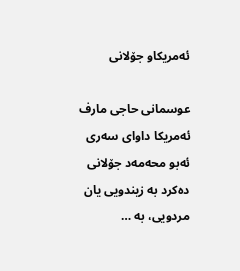ئەمریکاو جۆلانی

عوسمانی حاجی مارف ئەمریکا داوای سەری ئەبو محەمەد جۆلانی دەکرد بە زیندویی یان مردویی، بە …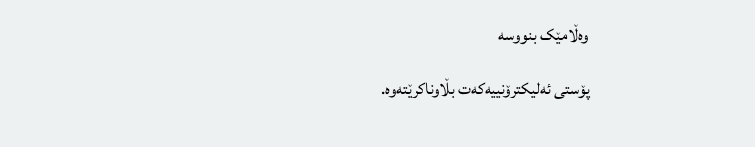وەڵامێک بنووسە

پۆستی ئەلیکترۆنییەکەت بڵاوناکرێتەوە.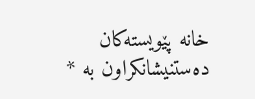خانە پێویستەکان دەستنیشانکراون بە *